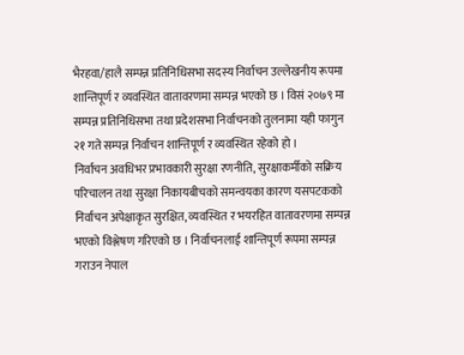भैरहवा/हालै सम्पन्न प्रतिनिधिसभा सदस्य निर्वाचन उल्लेखनीय रूपमा शान्तिपूर्ण र व्यवस्थित वातावरणमा सम्पन्न भएको छ । विसं २०७९ मा सम्पन्न प्रतिनिधिसभा तथा प्रदेशसभा निर्वाचनको तुलनामा यही फागुन २१ गते सम्पन्न निर्वाचन शान्तिपूर्ण र व्यवस्थित रहेको हो ।
निर्वाचन अवधिभर प्रभावकारी सुरक्षा रणनीति, सुरक्षाकर्मीको सक्रिय परिचालन तथा सुरक्षा निकायबीचको समन्वयका कारण यसपटकको निर्वाचन अपेक्षाकृत सुरक्षित, व्यवस्थित र भयरहित वातावरणमा सम्पन्न भएको विश्लेषण गरिएको छ । निर्वाचनलाई शान्तिपूर्ण रूपमा सम्पन्न गराउन नेपाल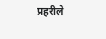प्रहरीले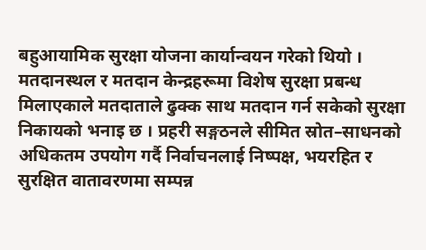बहुआयामिक सुरक्षा योजना कार्यान्वयन गरेको थियो ।
मतदानस्थल र मतदान केन्द्रहरूमा विशेष सुरक्षा प्रबन्ध मिलाएकाले मतदाताले ढुक्क साथ मतदान गर्न सकेको सुरक्षा निकायको भनाइ छ । प्रहरी सङ्गठनले सीमित स्रोत–साधनको अधिकतम उपयोग गर्दै निर्वाचनलाई निष्पक्ष, भयरहित र सुरक्षित वातावरणमा सम्पन्न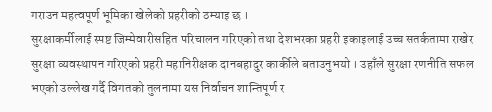गराउन महत्वपूर्ण भूमिका खेलेको प्रहरीको ठम्याइ छ ।
सुरक्षाकर्मीलाई स्पष्ट जिम्मेवारीसहित परिचालन गरिएको तथा देशभरका प्रहरी इकाइलाई उच्च सतर्कतामा राखेर सुरक्षा व्यवस्थापन गरिएको प्रहरी महानिरीक्षक दानबहादुर कार्कीले बताउनुभयो । उहाँले सुरक्षा रणनीति सफल भएको उल्लेख गर्दै विगतको तुलनामा यस निर्वाचन शान्तिपूर्ण र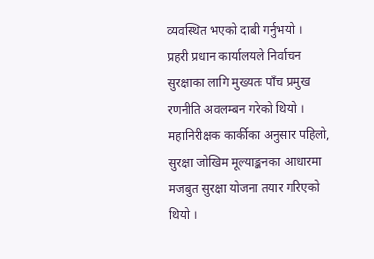व्यवस्थित भएको दाबी गर्नुभयो ।
प्रहरी प्रधान कार्यालयले निर्वाचन सुरक्षाका लागि मुख्यतः पाँच प्रमुख रणनीति अवलम्बन गरेको थियो । महानिरीक्षक कार्कीका अनुसार पहिलो, सुरक्षा जोखिम मूल्याङ्कनका आधारमा मजबुत सुरक्षा योजना तयार गरिएको थियो ।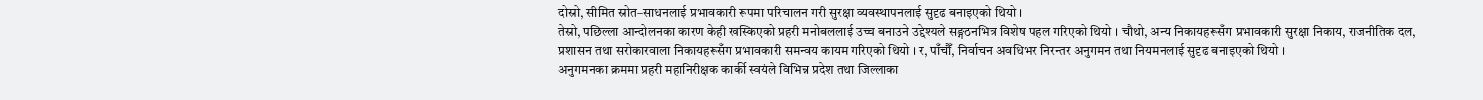दोस्रो, सीमित स्रोत–साधनलाई प्रभावकारी रूपमा परिचालन गरी सुरक्षा व्यवस्थापनलाई सुदृढ बनाइएको थियो ।
तेस्रो, पछिल्ला आन्दोलनका कारण केही खस्किएको प्रहरी मनोबललाई उच्च बनाउने उद्देश्यले सङ्गठनभित्र विशेष पहल गरिएको थियो । चौथो, अन्य निकायहरूसँग प्रभावकारी सुरक्षा निकाय, राजनीतिक दल, प्रशासन तथा सरोकारवाला निकायहरूसँग प्रभावकारी समन्वय कायम गरिएको थियो । र, पाँचौँ, निर्वाचन अवधिभर निरन्तर अनुगमन तथा नियमनलाई सुदृढ बनाइएको थियो ।
अनुगमनका क्रममा प्रहरी महानिरीक्षक कार्की स्वयंले विभिन्न प्रदेश तथा जिल्लाका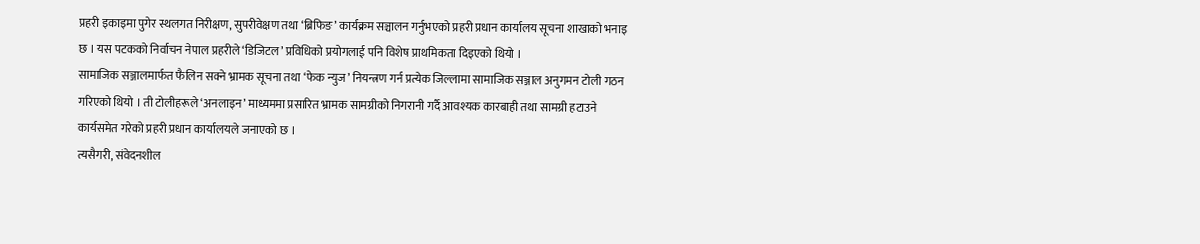प्रहरी इकाइमा पुगेर स्थलगत निरीक्षण, सुपरीवेक्षण तथा ‘ब्रिफिङ’ कार्यक्रम सञ्चालन गर्नुभएको प्रहरी प्रधान कार्यालय सूचना शाखाको भनाइ छ । यस पटकको निर्वाचन नेपाल प्रहरीले ‘डिजिटल’ प्रविधिको प्रयोगलाई पनि विशेष प्राथमिकता दिइएको थियो ।
सामाजिक सञ्जालमार्फत फैलिन सक्ने भ्रामक सूचना तथा ‘फेक न्युज’ नियन्त्रण गर्न प्रत्येक जिल्लामा सामाजिक सञ्जाल अनुगमन टोली गठन गरिएको थियो । ती टोलीहरूले ‘अनलाइन’ माध्यममा प्रसारित भ्रामक सामग्रीको निगरानी गर्दै आवश्यक कारबाही तथा सामग्री हटाउने कार्यसमेत गरेको प्रहरी प्रधान कार्यालयले जनाएको छ ।
त्यसैगरी, संवेदनशील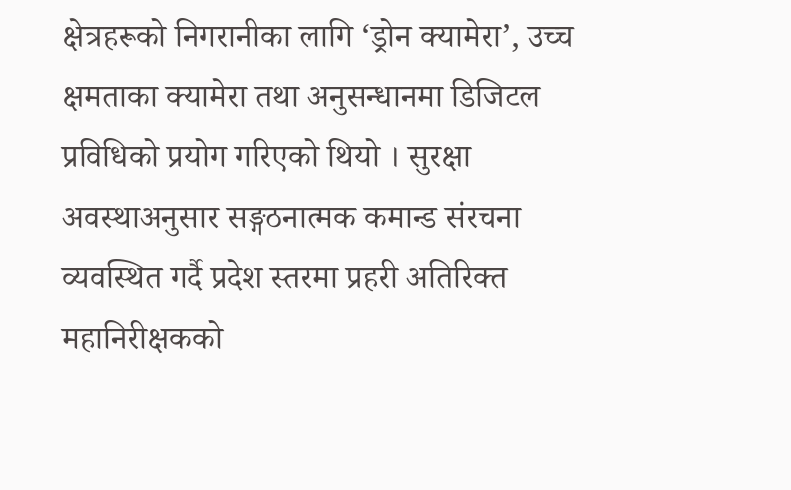क्षेत्रहरूको निगरानीका लागि ‘ड्रोन क्यामेरा’, उच्च क्षमताका क्यामेरा तथा अनुसन्धानमा डिजिटल प्रविधिको प्रयोग गरिएको थियो । सुरक्षा अवस्थाअनुसार सङ्गठनात्मक कमान्ड संरचना व्यवस्थित गर्दै प्रदेश स्तरमा प्रहरी अतिरिक्त महानिरीक्षकको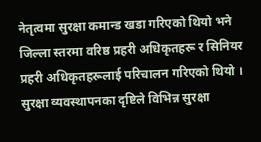नेतृत्वमा सुरक्षा कमान्ड खडा गरिएको थियो भने जिल्ला स्तरमा वरिष्ठ प्रहरी अधिकृतहरू र सिनियर प्रहरी अधिकृतहरूलाई परिचालन गरिएको थियो ।
सुरक्षा व्यवस्थापनका दृष्टिले विभिन्न सुरक्षा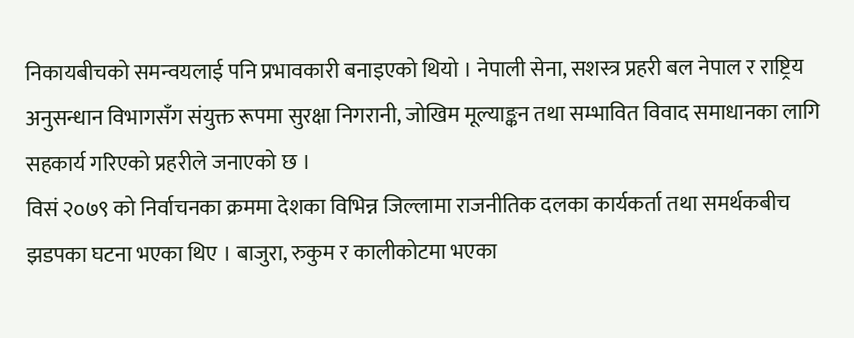निकायबीचको समन्वयलाई पनि प्रभावकारी बनाइएको थियो । नेपाली सेना, सशस्त्र प्रहरी बल नेपाल र राष्ट्रिय अनुसन्धान विभागसँग संयुक्त रूपमा सुरक्षा निगरानी, जोखिम मूल्याङ्कन तथा सम्भावित विवाद समाधानका लागि सहकार्य गरिएको प्रहरीले जनाएको छ ।
विसं २०७९ को निर्वाचनका क्रममा देशका विभिन्न जिल्लामा राजनीतिक दलका कार्यकर्ता तथा समर्थकबीच झडपका घटना भएका थिए । बाजुरा, रुकुम र कालीकोटमा भएका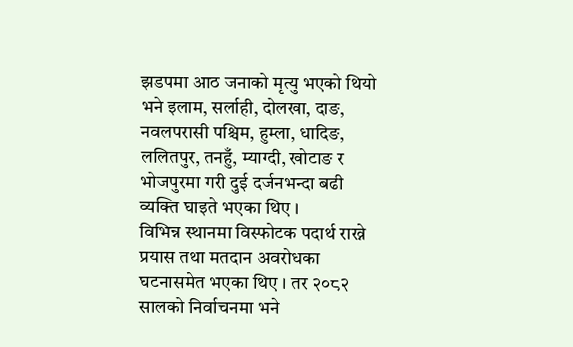झडपमा आठ जनाको मृत्यु भएको थियो भने इलाम, सर्लाही, दोलखा, दाङ, नवलपरासी पश्चिम, हुम्ला, धादिङ, ललितपुर, तनहुँ, म्याग्दी, खोटाङ र भोजपुरमा गरी दुई दर्जनभन्दा बढी व्यक्ति घाइते भएका थिए ।
विभिन्न स्थानमा विस्फोटक पदार्थ राख्ने प्रयास तथा मतदान अवरोधका घटनासमेत भएका थिए । तर २०८२ सालको निर्वाचनमा भने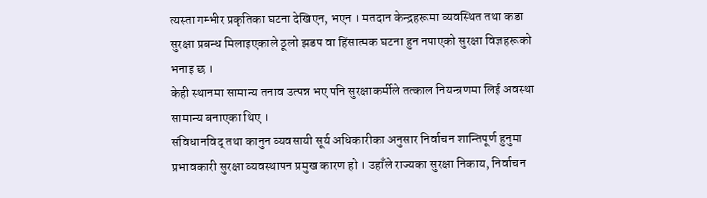त्यस्ता गम्भीर प्रकृतिका घटना देखिएन, भएन । मतदान केन्द्रहरूमा व्यवस्थित तथा कडा सुरक्षा प्रबन्ध मिलाइएकाले ठूलो झडप वा हिंसात्मक घटना हुन नपाएको सुरक्षा विज्ञहरूको भनाइ छ ।
केही स्थानमा सामान्य तनाव उत्पन्न भए पनि सुरक्षाकर्मीले तत्काल नियन्त्रणमा लिई अवस्था सामान्य बनाएका थिए ।
संविधानविद् तथा कानुन व्यवसायी सूर्य अधिकारीका अनुसार निर्वाचन शान्तिपूर्ण हुनुमा प्रभावकारी सुरक्षा व्यवस्थापन प्रमुख कारण हो । उहाँले राज्यका सुरक्षा निकाय, निर्वाचन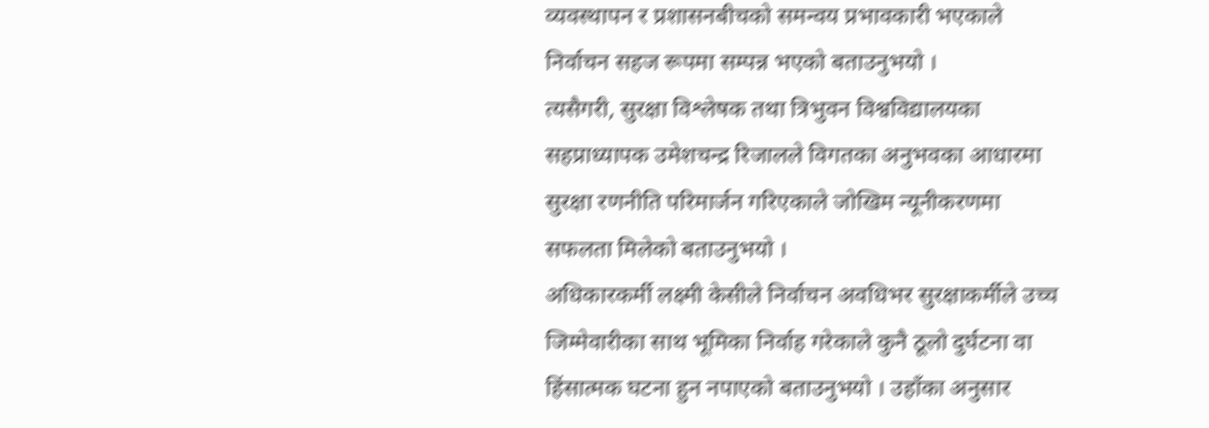व्यवस्थापन र प्रशासनबीचको समन्वय प्रभावकारी भएकाले निर्वाचन सहज रूपमा सम्पन्न भएको बताउनुभयो ।
त्यसैगरी, सुरक्षा विश्लेषक तथा त्रिभुवन विश्वविद्यालयका सहप्राध्यापक उमेशचन्द्र रिजालले विगतका अनुभवका आधारमा सुरक्षा रणनीति परिमार्जन गरिएकाले जोखिम न्यूनीकरणमा सफलता मिलेको बताउनुभयो ।
अधिकारकर्मी लक्ष्मी केसीले निर्वाचन अवधिभर सुरक्षाकर्मीले उच्च जिम्मेवारीका साथ भूमिका निर्वाह गरेकाले कुनै ठूलो दुर्घटना वा हिंसात्मक घटना हुन नपाएको बताउनुभयो । उहाँका अनुसार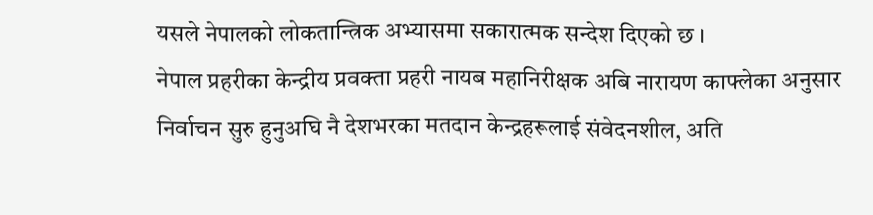यसले नेपालको लोकतान्त्रिक अभ्यासमा सकारात्मक सन्देश दिएको छ ।
नेपाल प्रहरीका केन्द्रीय प्रवक्ता प्रहरी नायब महानिरीक्षक अबि नारायण काफ्लेका अनुसार निर्वाचन सुरु हुनुअघि नै देशभरका मतदान केन्द्रहरूलाई संवेदनशील, अति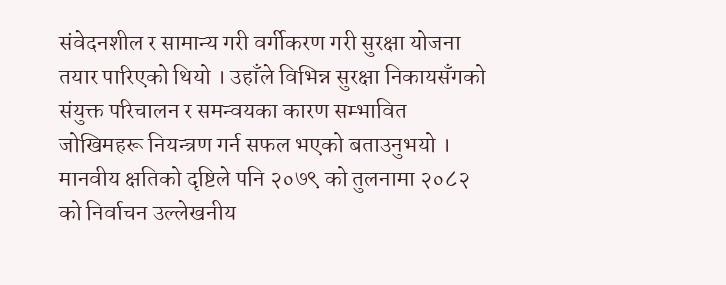संवेदनशील र सामान्य गरी वर्गीकरण गरी सुरक्षा योजना तयार पारिएको थियो । उहाँले विभिन्न सुरक्षा निकायसँगको संयुक्त परिचालन र समन्वयका कारण सम्भावित जोखिमहरू नियन्त्रण गर्न सफल भएको बताउनुभयो ।
मानवीय क्षतिको दृष्टिले पनि २०७९ को तुलनामा २०८२ को निर्वाचन उल्लेखनीय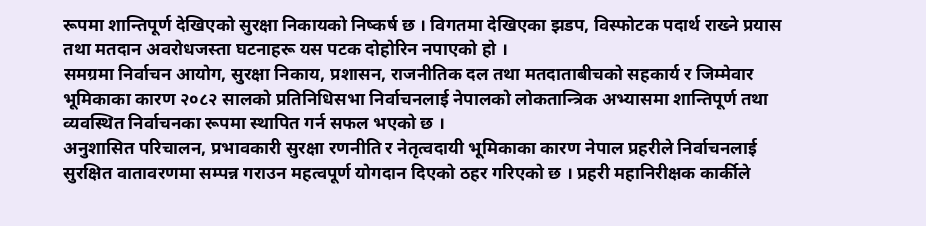रूपमा शान्तिपूर्ण देखिएको सुरक्षा निकायको निष्कर्ष छ । विगतमा देखिएका झडप, विस्फोटक पदार्थ राख्ने प्रयास तथा मतदान अवरोधजस्ता घटनाहरू यस पटक दोहोरिन नपाएको हो ।
समग्रमा निर्वाचन आयोग, सुरक्षा निकाय, प्रशासन, राजनीतिक दल तथा मतदाताबीचको सहकार्य र जिम्मेवार भूमिकाका कारण २०८२ सालको प्रतिनिधिसभा निर्वाचनलाई नेपालको लोकतान्त्रिक अभ्यासमा शान्तिपूर्ण तथा व्यवस्थित निर्वाचनका रूपमा स्थापित गर्न सफल भएको छ ।
अनुशासित परिचालन, प्रभावकारी सुरक्षा रणनीति र नेतृत्वदायी भूमिकाका कारण नेपाल प्रहरीले निर्वाचनलाई सुरक्षित वातावरणमा सम्पन्न गराउन महत्वपूर्ण योगदान दिएको ठहर गरिएको छ । प्रहरी महानिरीक्षक कार्कीले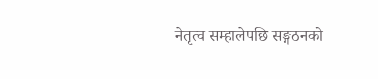नेतृत्व सम्हालेपछि सङ्गठनको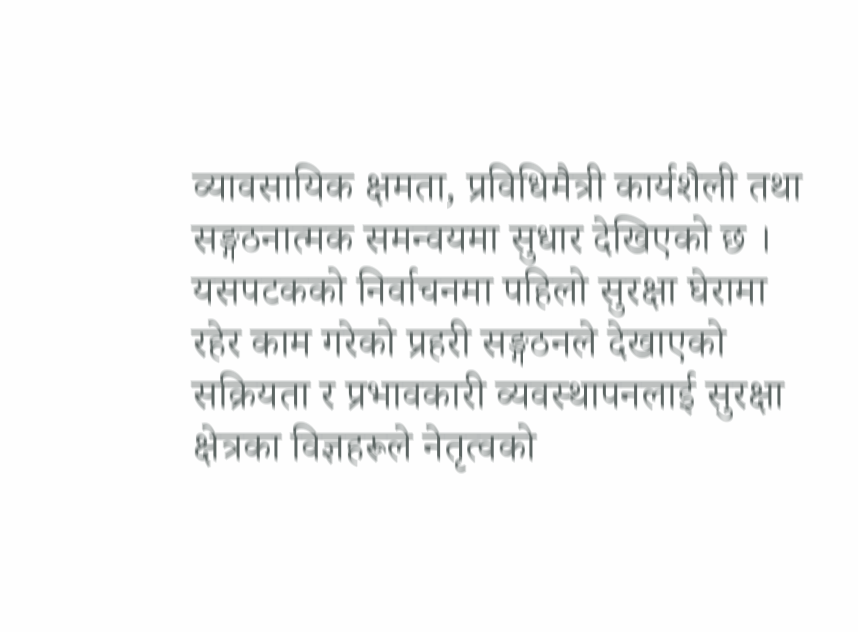व्यावसायिक क्षमता, प्रविधिमैत्री कार्यशैली तथा सङ्गठनात्मक समन्वयमा सुधार देखिएको छ ।
यसपटकको निर्वाचनमा पहिलो सुरक्षा घेरामा रहेर काम गरेको प्रहरी सङ्गठनले देखाएको सक्रियता र प्रभावकारी व्यवस्थापनलाई सुरक्षा क्षेत्रका विज्ञहरूले नेतृत्वको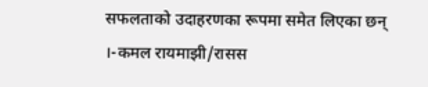सफलताको उदाहरणका रूपमा समेत लिएका छन् ।-कमल रायमाझी/रासस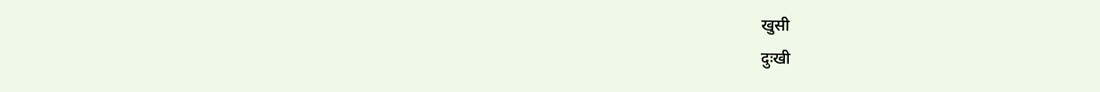खुसी
दुःखी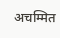अचम्मित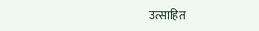उत्साहित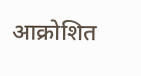आक्रोशित